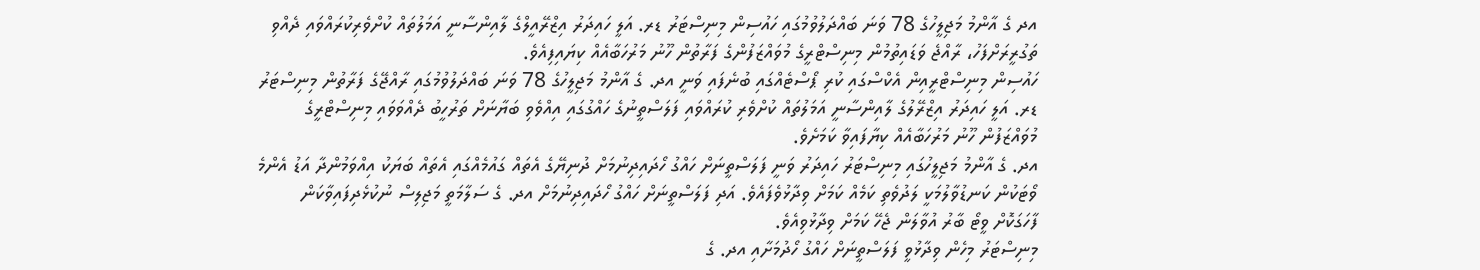އދ ގެ އާންމު މަޖިލީހުގެ 78 ވަނަ ބައްދަލުވުމުގައި ހައުސިން މިނިސްޓަރު ޑރ. އަލީ ހައިދަރު އިޒްރޭއީލްގެ ލާއިންސާނީ އަމަލުތައް ކުށްވެރިކުރައްވައި ދެއްވި ތަގުރީރަށްފަހު، ރާއްޖެ ވަޑައިތުމުން މިނިސްޓްރީގެ މުވައްޒަފުންގެ ފަރާތުން ހޫނު މަރުހަބާއެއް ކިޔައިފިއެވެ.
ހައުސިން މިނިސްޓްރީއިން އެކްސްގައި ކުރި ޕޯސްޓެއްގައި ބުނެފައި ވަނީ އދ. ގެ އާންމު މަޖިލީހުގެ 78 ވަނަ ބައްދަލުވުމުގައި ރާއްޖޭގެ ފަރާތުން މިނިސްޓަރު ޑރ. އަލީ ހައިދަރު އިޒްރޭލުގެ ލާއިންސާނީ އަމަލުތައް ކުށްވެރި ކުރައްވައި ފަލަސްތީނުގެ ހައްގުގައި އިއްވެވި ބަޔާނަށް ތަރުހީބު ދެއްވަވައި މިނިސްޓްރީގެ މުވައްޒަފުން ހޫނު މަރުހަބާއެއް ކިޔާފައިވާ ކަމަށެވެ.
އދ. ގެ އާންމު މަޖިލީހުގައި މިނިސްޓަރު ހައިދަރު ވަނީ ފަލަސްތީނަށް ހައްގު ހޯދައިދިނުމަށް ދުނިޔޭގެ އެތައް ގައުމެއްގައި އެތައް ބަޔަކު އިއްވަމުންދާ އަޑު އެންމެ ވޯޓަކުން ކަނޑުވާލުމަކީ ލަދުވެތި ކަމެއް ކަމަށް ވިދާޅުވެފައެވެ. އަދި ފަލަސްތީނަށް ހައްގު ހޯދައިދިނުމަށް އދ. ގެ ސަލާމަތީ މަޖިލިސް ނުކުޅެދިފައިވާކަން ފާހަގަކޮށް ވީޓޯ ބާރު އުވާލަން ޖެހޭ ކަމަށް ވިދާޅުވިއެވެ.
މިނިސްޓަރު މިހެން ވިދާޅުވީ ފަލަސްތީނަށް ހައްގު ހޯދުމަށާއި އދ. ގެ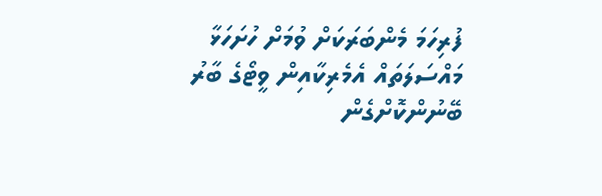ފުރިހަމަ މެންބަރަކަށް ވުމަށް ހުށަހަޅާ މައްސަލަތައް އެމެރިކާއިން ވީޓޯގެ ބާރު ބޭނުންކޮށްގެން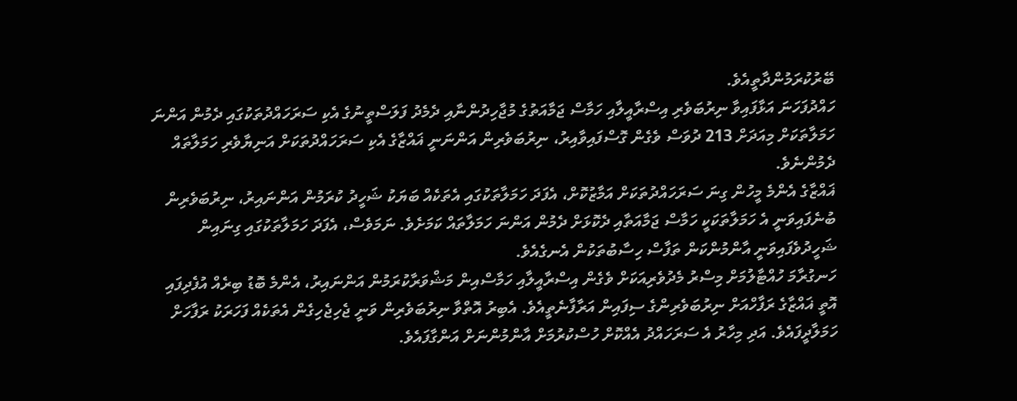ބޭރުކުރަމުންދާތީއެވެ.
ހައްދުފަހަނަ އަޅާފައިވާ ނިރުބަވެރި އިސްރާއީލާއި ހަމާސް ޖަމާއަތުގެ މުޖާހިދުންނާއި ދެމެދު ފަލަސްތީނުގެ އެކި ސަރަހައްދުތަކުގައި ދެމުން އަންނަ ހަމަލާތަކަށް މިއަދަށް 213 ދުވަސް ވެގެން ގޮސްފައިވާއިރު، ނިރުބަވެރިން އަންނަނީ ޣައްޒާގެ އެކި ސަރަހައްދުތަކަށް އަނިޔާވެރި ހަމަލާތައް ދެމުންނެވެ.
ޣައްޒާގެ އެންމެ މީހުން ގިނަ ސަރަހައްދުތަކަށް އަމާޒުކޮށް، އެފަދަ ހަމަލާތަކުގައި އެތަކެއް ބަޔަކު ޝަހީދު ކުރަމުން އަންނައިރު، ނިރުބަވެރިން ބުނެފައިވަނީ އެ ހަމަލާތަކަކީ ހަމާސް ޖަމާއަތާއި ދެކޮޅަށް ދެމުން އަންނަ ހަމަލާތައް ކަމަށެވެ. ނަމަވެސް، އެފަދަ ހަމަލާތަކުގައި ގިނައިން ޝަހީދުވެފައިވަނީ އާންމުންކަން ތަފާސް ހިސާބުތަކުން އެނގެއެވެ.
ހަނގުރާމަ ހުއްޓާލުމަށް މިސްރު މެދުވެރިއަކަށް ވެގެން އިސްރާއީލާއި ހަމާސްއިން މަޝްވަރާކުރަމުން އަންނައިރު، އެންމެ ބޮޑު ބިރެއް އުފެދިފައި އޮތީ ޣައްޒާގެ ރަފާހްއަށް ނިރުބަވެރިންގެ ސިފައިން އަރާފާނެތީއެވެ. އެބިރު އޮތްވާ ނިރުބަވެރިން ވަނީ ޖެހިޖެހިގެން އެތަކެއް ފަހަރަކު ރަފާހަށް ހަމަލާދީފައެވެ. އަދި މިހާރު އެ ސަރަހައްދު އެއްކޮށް ހުސްކުރުމަށް އާންމުންނަށް އަންގާފައެވެ.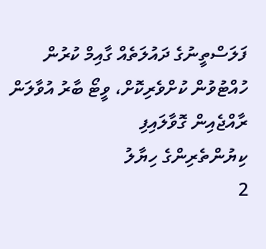ފަލަސްތީނުގެ ދައުލަތެއް ގާއިމް ކުރުން ހުއްޓުވުން ކުށްވެރިކޮށް، ވީޓޯ ބާރު އުވާލަން ރާއްޖެއިން ގޮވާލައިފި
ކިޔުންތެރިންގެ ހިޔާލު
2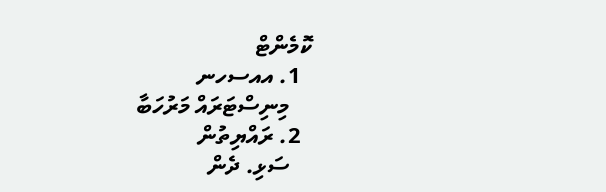ކޮމެންޓް
  1. އއސހނ
    މިނިސްޓަރައް މަރުހަބާ
  2. ރައްޔިތުން
    ސަޅި. ދެން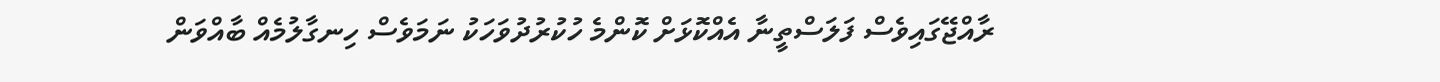ރާއްޖޭގައިވެސް ފަލަސްތީނާ އެއްކޮޅަށް ކޮންމެ ހުކުރުދުވަހަކު ނަމަވެސް ހިނގާލުމެއް ބާއްވަން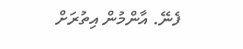ފެނޭ. އާންމުން އިތުރަށް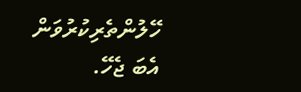ހޭލުންތެރިކުރުވަން އެބަ ޖެހޭ.